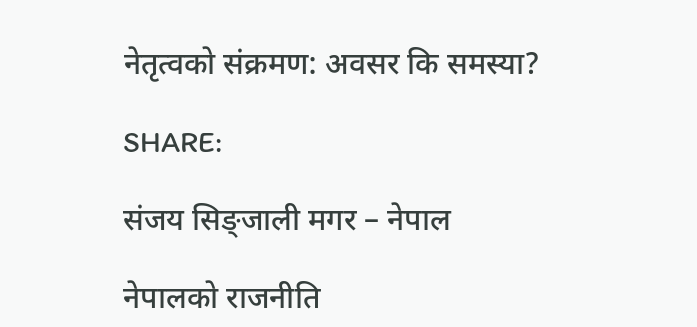नेतृत्वको संक्रमण: अवसर कि समस्या?

SHARE:

संजय सिङ्जाली मगर – नेपाल

नेपालको राजनीति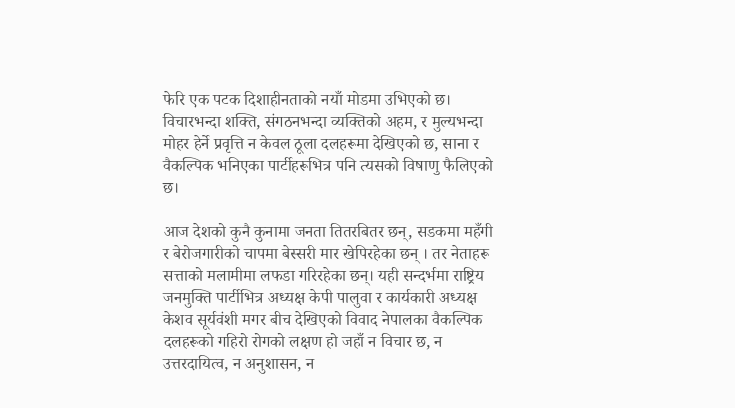फेरि एक पटक दिशाहीनताको नयाँ मोडमा उभिएको छ। विचारभन्दा शक्ति, संगठनभन्दा व्यक्तिको अहम, र मुल्यभन्दा मोहर हेर्ने प्रवृत्ति न केवल ठूला दलहरूमा देखिएको छ, साना र वैकल्पिक भनिएका पार्टीहरूभित्र पनि त्यसको विषाणु फैलिएको छ।

आज देशको कुनै कुनामा जनता तितरबितर छन्, सडकमा महँगी र बेरोजगारीको चापमा बेस्सरी मार खेपिरहेका छन् । तर नेताहरू सत्ताको मलामीमा लफडा गरिरहेका छन्। यही सन्दर्भमा राष्ट्रिय जनमुक्ति पार्टीभित्र अध्यक्ष केपी पालुवा र कार्यकारी अध्यक्ष केशव सूर्यवंशी मगर बीच देखिएको विवाद नेपालका वैकल्पिक दलहरूको गहिरो रोगको लक्षण हो जहाँ न विचार छ, न उत्तरदायित्व, न अनुशासन, न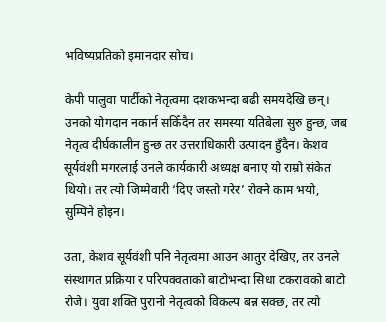भविष्यप्रतिको इमानदार सोच।

केपी पालुवा पार्टीको नेतृत्वमा दशकभन्दा बढी समयदेखि छन्। उनको योगदान नकार्न सकिँदैन तर समस्या यतिबेला सुरु हुन्छ, जब नेतृत्व दीर्घकालीन हुन्छ तर उत्तराधिकारी उत्पादन हुँदैन। केशव सूर्यवंशी मगरलाई उनले कार्यकारी अध्यक्ष बनाए यो राम्रो संकेत थियो। तर त्यो जिम्मेवारी ‘दिए जस्तो गरेर’ रोक्ने काम भयो, सुम्पिने होइन।

उता, केशव सूर्यवंशी पनि नेतृत्वमा आउन आतुर देखिए, तर उनले संस्थागत प्रक्रिया र परिपक्वताको बाटोभन्दा सिधा टकरावको बाटो रोजे। युवा शक्ति पुरानो नेतृत्वको विकल्प बन्न सक्छ, तर त्यो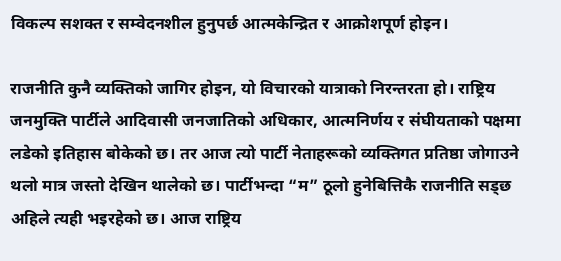विकल्प सशक्त र सम्वेदनशील हुनुपर्छ आत्मकेन्द्रित र आक्रोशपूर्ण होइन।

राजनीति कुनै व्यक्तिको जागिर होइन, यो विचारको यात्राको निरन्तरता हो। राष्ट्रिय जनमुक्ति पार्टीले आदिवासी जनजातिको अधिकार, आत्मनिर्णय र संघीयताको पक्षमा लडेको इतिहास बोकेको छ। तर आज त्यो पार्टी नेताहरूको व्यक्तिगत प्रतिष्ठा जोगाउने थलो मात्र जस्तो देखिन थालेको छ। पार्टीभन्दा “म” ठूलो हुनेबित्तिकै राजनीति सड्छ अहिले त्यही भइरहेको छ। आज राष्ट्रिय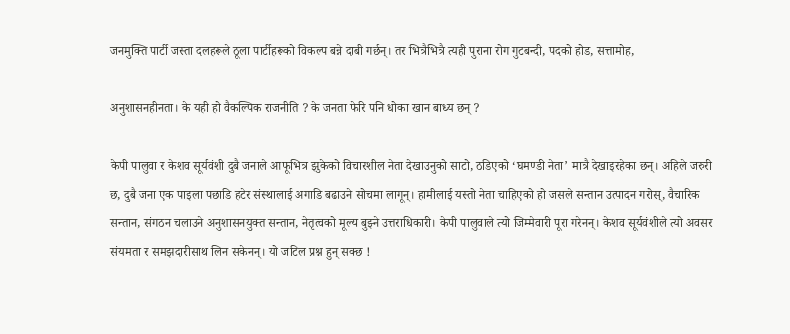जनमुक्ति पार्टी जस्ता दलहरूले ठूला पार्टीहरूको विकल्प बन्ने दाबी गर्छन्। तर भित्रैभित्रै त्यही पुराना रोग गुटबन्दी, पदको होड, सत्तामोह,

अनुशासनहीनता। के यही हो वैकल्पिक राजनीति ? के जनता फेरि पनि धोका खान बाध्य छन् ?

केपी पालुवा र केशव सूर्यवंशी दुबै जनाले आफूभित्र झुकेको विचारशील नेता देखाउनुको साटो, ठडिएको ‘घमण्डी नेता’ मात्रै देखाइरहेका छन्। अहिले जरुरी छ, दुबै जना एक पाइला पछाडि हटेर संस्थालाई अगाडि बढाउने सोचमा लागून्। हामीलाई यस्तो नेता चाहिएको हो जसले सन्तान उत्पादन गरोस्, वैचारिक सन्तान, संगठन चलाउने अनुशासनयुक्त सन्तान, नेतृत्वको मूल्य बुझ्ने उत्तराधिकारी। केपी पालुवाले त्यो जिम्मेवारी पूरा गरेनन्। केशव सूर्यवंशीले त्यो अवसर संयमता र समझदारीसाथ लिन सकेनन्। यो जटिल प्रश्न हुन् सक्छ !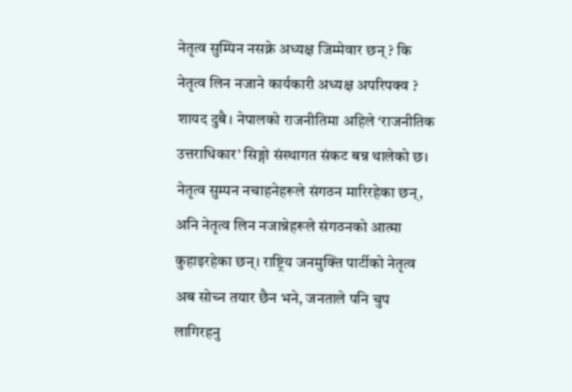नेतृत्व सुम्पिन नसक्ने अध्यक्ष जिम्मेवार छन् ? कि नेतृत्व लिन नजाने कार्यकारी अध्यक्ष अपरिपक्व ?
शायद दुबै। नेपालको राजनीतिमा अहिले ‘राजनीतिक उत्तराधिकार’ सिङ्गो संस्थागत संकट बन्न थालेको छ। नेतृत्व सुम्पन नचाहनेहरूले संगठन मारिरहेका छन्, अनि नेतृत्व लिन नजान्नेहरूले संगठनको आत्मा कुहाइरहेका छन्। राष्ट्रिय जनमुक्ति पार्टीको नेतृत्व अब सोच्न तयार छैन भने, जनताले पनि चुप लागिरहनु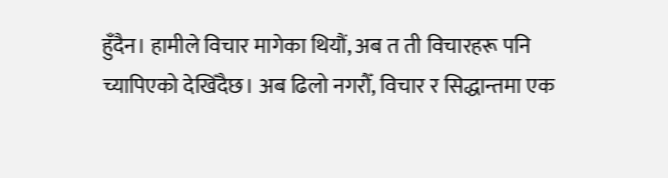हुँदैन। हामीले विचार मागेका थियौं, अब त ती विचारहरू पनि च्यापिएको देखिँदैछ। अब ढिलो नगरौँ, विचार र सिद्धान्तमा एक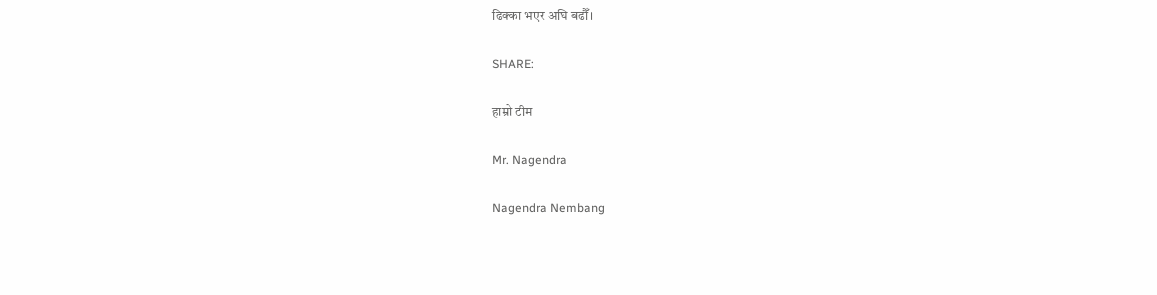ढिक्का भएर अघि बढौँ।

SHARE:

हाम्रो टीम

Mr. Nagendra

Nagendra Nembang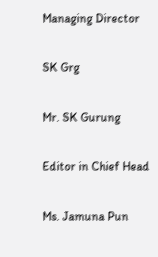Managing Director

SK Grg

Mr. SK Gurung

Editor in Chief Head

Ms. Jamuna Pun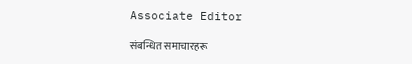Associate Editor

संबन्धित समाचारहरू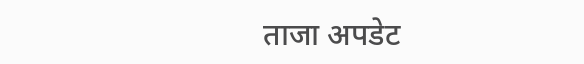ताजा अपडेट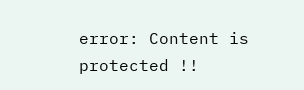error: Content is protected !!